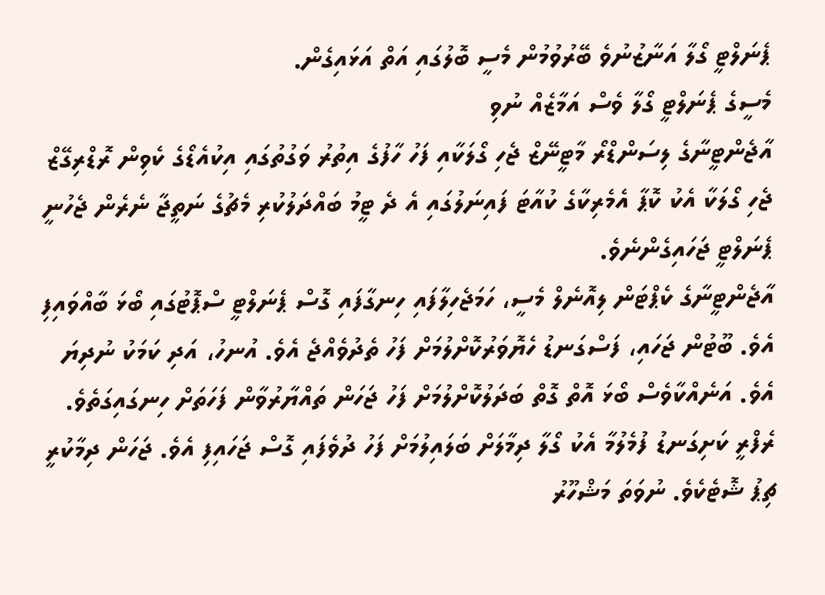ޕެނަލްޓީ ގޯލާ އަނާޒުނުވެ ބޭރުވުމުން މެސީ ބޮލުގައި އަތް އަޅައިގެން.
މެސީގެ ޕެނަލްޓީ ގޯލާ ވެސް އަމާޒެއް ނުވި
އާޖެންޓީނާގެ ލިސަންޑްރޯ މާޓީނޭޒް ޖެހި ގޯލަކާއި ފަހު ހާފުގެ އިތުރު ވަގުތުގައި އިކުއެޑޯގެ ކެވިން ރޮޑްރިގޭޒް ޖެހި ގޯލަކާ އެކު ކޮޕާ އެމެރިކާގެ ކުއާޓަ ފައިނަލުގައި އެ ދެ ޓީމު ބައްދަލުކުރި މެޗުގެ ނަތީޖާ ނެރެން ޖެހުނީ ޕެނަލްޓީ ޖަހައިގެންނެވެ.
އާޖެންޓީނާގެ ކެޕްޓަން ލިއޮނެލް މެސީ، ހަމަޖެހިލާފައި ހިނގާފައި ގޮސް ޕެނަލްޓީ ސްޕޮޓުގައި ބޯޅަ ބާއްވައިފި އެވެ. ބޫޓުން ޖަހައި، ފަސްގަނޑު ހެޔޮވަރުކޮށްލުމަށް ފަހު ތެދުވެއްޖެ އެވެ. އުނހު، އަދި ކަމަކު ނުދިޔަ އެވެ. އަނެއްކާވެސް ބޯޅަ އޮތް ގޮތް ބަދަލުކޮށްލުމަށް ފަހު ޖަހަން ތައްޔާރުވާން ފަހަތަށް ހިނގައިގަތެވެ.
ރެފްރީ ކަށިގަނޑު ފުމެލުމާ އެކު ގޯލާ ދިމާލަށް ބަލައިލުމަށް ފަހު ދުވެފައި ގޮސް ޖަހައިފި އެވެ. ޖަހަން ދިމާކުރީ ޗިޕު ޝޮޓެކެވެ. ނުވަތަ މަޝްހޫރު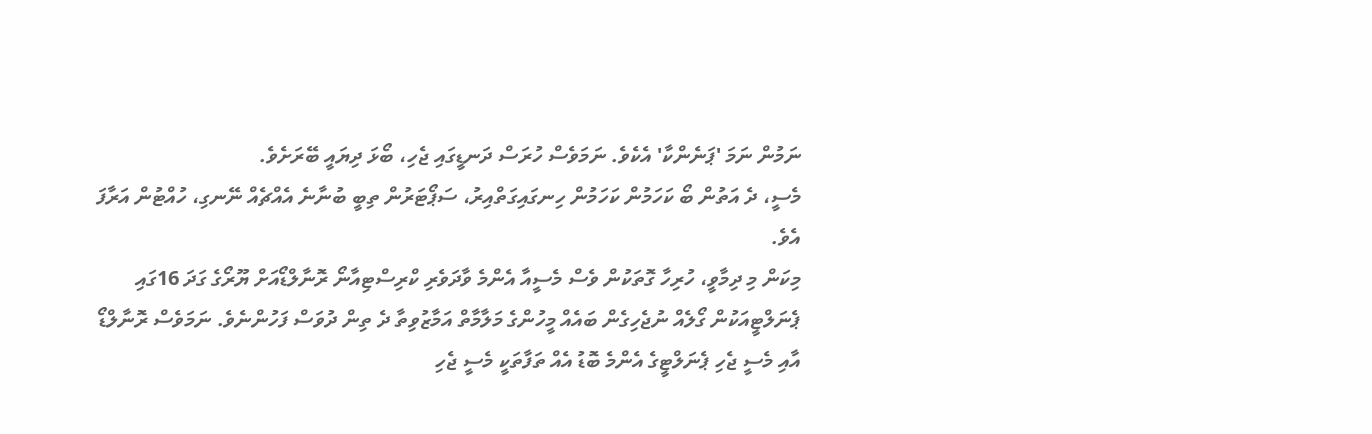ނަމުން ނަމަ 'ޕަނެންކާ' އެކެވެ. ނަމަވެސް ހުރަސް ދަނޑީގައި ޖެހި، ބޯޅަ ދިޔައީ ބޭރަށެވެ.
މެސީ، ދެ އަތުން ބޯ ކަހަމުން ކަހަމުން ހިނގައިގަތްއިރު، ސަޕޯޓަރުން ތިބީ ބުނާނެ އެއްޗެއް ނޭނގި، ހުއްޓުން އަރާފަ އެވެ.
މިކަން މި ދިމާވީ، ހުރިހާ ގޮތަކުން ވެސް މެސީއާ އެންމެ ވާދަވެރި ކްރިސްޓިއާނޯ ރޮނާލްޑޯއަށް ޔޫރޯގެ ގަދަ 16ގައި ޕެނަލްޓީއަކުން ގޯލެއް ނުޖެހިގެން ބައެއް މީހުންގެ މަލާމާތް އަމާޒުވިތާ ދެ ތިން ދުވަސް ފަހުންނެވެ. ނަމަވެސް ރޮނާލްޑޯ އާއި މެސީ ޖެހި ޕެނަލްޓީގެ އެންމެ ބޮޑު އެއް ތަފާތަކީ މެސީ ޖެހި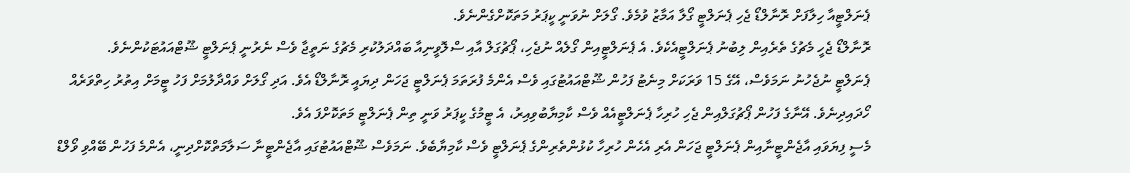ޕެނަލްޓީއާ ހިލާފަށް ރޮނާލްޑޯ ޖެހި ޕެނަލްޓީ ގޯލާ އަމާޒު ވުމެވެ. ގޯލަށް ނުވަނީ ކީޕަރު މަތަކޮށްގެންނެވެ.
ރޮނާލްޑޯ ޖެހީ މެޗުގެ ތެރެއިން ލިބުނު ޕެނަލްޓީއެކެވެ. އެ ޕެނަލްޓީއިން ގޯލެއް ނުޖެހި، ޕޯޗުގަލް އާއި ސްލޮވީނިއާ ބައްދަލުކުރި މެޗުގެ ނަތީޖާ ވެސް ނެރުނީ ޕެނަލްޓީ ޝޫޓްއައުޓަކުންނެވެ.
ޕެނަލްޓީ ނުޖެހުނު ނަމަވެސް، އޭގެ 15 ވަރަކަށް މިނެޓު ފަހުން ޝޫޓްއައުޓުގައި ވެސް އެންމެ ފުރަތަމަ ޕެނަލްޓީ ޖަހަން ދިޔައީ ރޮނާލްޑޯ އެވެ. އަދި ގޯލަށް ވައްދާލުމަށް ފަހު ޓީމަށް އިތުރު ހިތްވަރެއް ހޯދައިދިނެވެ. އޭނާގެ ފަހުން ޕޯޗުގަލްއިން ޖެހި ހުރިހާ ޕެނަލްޓީއެއް ވެސް ކާމިޔާބުވިއިރު، އެ ޓީމުގެ ކީޕަރު ވަނީ ތިން ޕެނަލްޓީ މަތަކޮށްފަ އެވެ.
މެސީ ފިޔަވައި އާޖެންޓީނާއިން ޕެނަލްޓީ ޖަހަން އެރި އެހެން ހުރިހާ ކުޅުންތެރިންގެ ޕެނަލްޓީ ވެސް ކާމިޔާބެވެ. ނަމަވެސް ޝޫޓްއައުޓުގައި އާޖެންޓީނާ ސަލާމަތްކޮށްދިނީ، އެންމެ ފަހުން ބޭއްވި ވޯލްޑް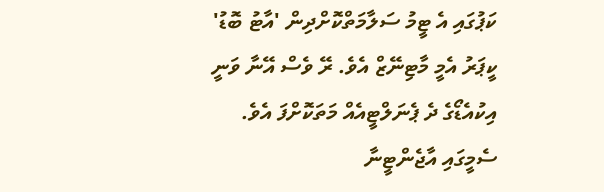ކަޕުގައި އެ ޓީމު ސަލާމަތްކޮށްދިން 'އާޓު ބޮޑު' ކީޕަރު އެމީ މާޓިނޭޒް އެވެ. ރޭ ވެސް އޭނާ ވަނީ އިކުއެޑޯގެ ދެ ޕެނަލްޓީއެއް މަތަކޮށްފަ އެވެ.
ސެމީގައި އާޖެންޓީނާ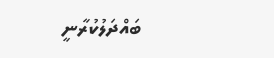ބައްދަލުކުރާނީ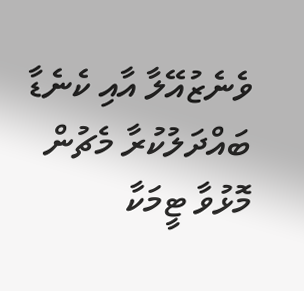ވެނެޒުއޭލާ އާއި ކެނެޑާ ބައްދަލުކުރާ މެޗުން މޮޅުވާ ޓީމަކާ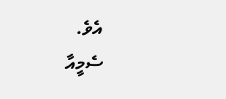އެވެ.
ސެމީއާ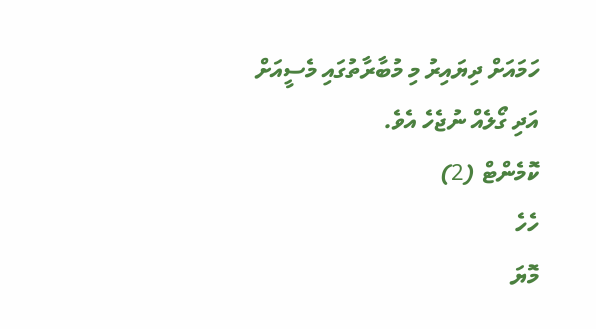ހަމައަށް ދިޔައިރު މި މުބާރާތުގައި މެސީއަށް އަދި ގޯލެއް ނުޖެހެ އެވެ.
ކޮމެންޓް (2)
ހެހެ
މޮޔަ